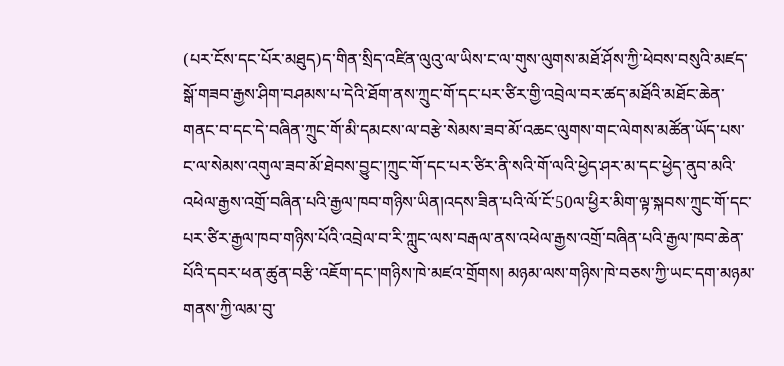(པར་ངོས་དང་པོར་མཐུད)ད་གིན་སྲིད་འཛིན་ལུའུ་ལ་ཡིས་ང་ལ་གུས་ལུགས་མཐོ་ཤོས་ཀྱི་ཕེབས་བསུའི་མཛད་སྒོ་གཟབ་རྒྱས་ཤིག་བཤམས་པ་དེའི་ཐོག་ནས་ཀྲུང་གོ་དང་པར་ཙིར་གྱི་འབྲེལ་བར་ཚད་མཐོའི་མཐོང་ཆེན་གནང་བ་དང་དེ་བཞིན་ཀྲུང་གོ་མི་དམངས་ལ་བརྩེ་སེམས་ཟབ་མོ་འཆང་ལུགས་གང་ལེགས་མཚོན་ཡོད་པས་ང་ལ་སེམས་འགུལ་ཟབ་མོ་ཐེབས་བྱུང་།ཀྲུང་གོ་དང་པར་ཙིར་ནི་སའི་གོ་ལའི་ཕྱེད་ཤར་མ་དང་ཕྱེད་ནུབ་མའི་འཕེལ་རྒྱས་འགྲོ་བཞིན་པའི་རྒྱལ་ཁབ་གཉིས་ཡིན།འདས་ཟིན་པའི་ལོ་ངོ་50ལ་ཕྱིར་མིག་ལྟ་སྐབས་ཀྲུང་གོ་དང་པར་ཙིར་རྒྱལ་ཁབ་གཉིས་པོའི་འབྲེལ་བ་རི་ཀླུང་ལས་བརྒལ་ནས་འཕེལ་རྒྱས་འགྲོ་བཞིན་པའི་རྒྱལ་ཁབ་ཆེན་པོའི་དབར་ཕན་ཚུན་བརྩི་འཇོག་དང་།གཉིས་ཁེ་མཛའ་གྲོགས། མཉམ་ལས་གཉིས་ཁེ་བཅས་ཀྱི་ཡང་དག་མཉམ་གནས་ཀྱི་ལམ་བུ་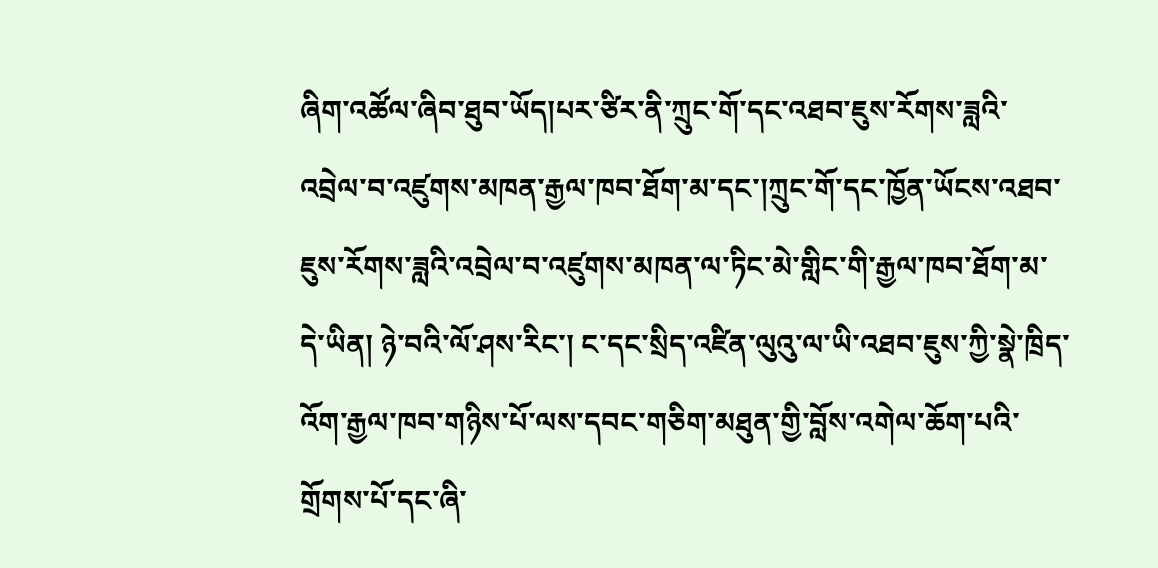ཞིག་འཚོལ་ཞིབ་ཐུབ་ཡོད།པར་ཙིར་ནི་ཀྲུང་གོ་དང་འཐབ་ཇུས་རོགས་ཟླའི་འབྲེལ་བ་འཛུགས་མཁན་རྒྱལ་ཁབ་ཐོག་མ་དང་།ཀྲུང་གོ་དང་ཁྱོན་ཡོངས་འཐབ་ཇུས་རོགས་ཟླའི་འབྲེལ་བ་འཛུགས་མཁན་ལ་ཏིང་མེ་གླིང་གི་རྒྱལ་ཁབ་ཐོག་མ་དེ་ཡིན། ཉེ་བའི་ལོ་ཤས་རིང་། ང་དང་སྲིད་འཛིན་ལུའུ་ལ་ཡི་འཐབ་ཇུས་ཀྱི་སྣེ་ཁྲིད་འོག་རྒྱལ་ཁབ་གཉིས་པོ་ལས་དབང་གཅིག་མཐུན་གྱི་བློས་འགེལ་ཆོག་པའི་གྲོགས་པོ་དང་ཞི་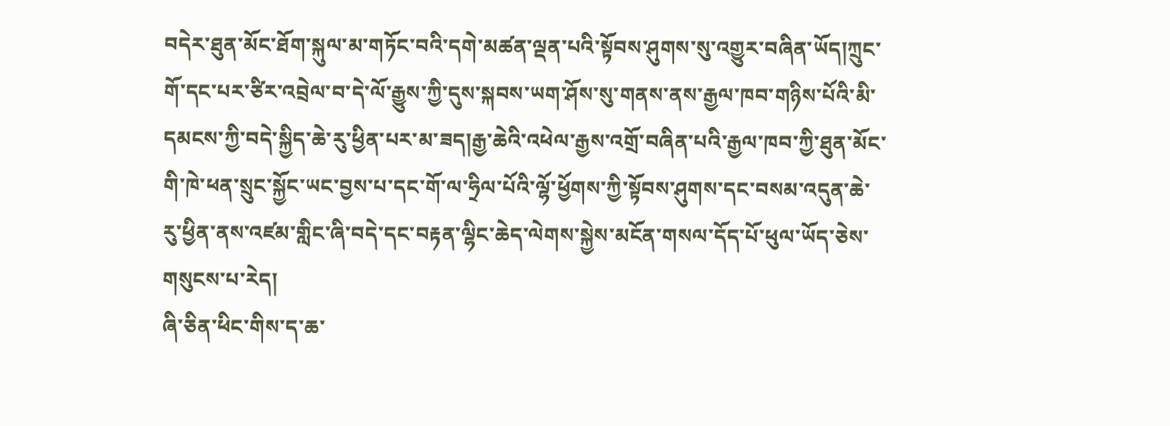བདེར་ཐུན་མོང་ཐོག་སྐུལ་མ་གཏོང་བའི་དགེ་མཚན་ལྡན་པའི་སྟོབས་ཤུགས་སུ་འགྱུར་བཞིན་ཡོད།ཀྲུང་གོ་དང་པར་ཙིར་འབྲེལ་བ་དེ་ལོ་རྒྱུས་ཀྱི་དུས་སྐབས་ཡག་ཤོས་སུ་གནས་ནས་རྒྱལ་ཁབ་གཉིས་པོའི་མི་དམངས་ཀྱི་བདེ་སྐྱིད་ཆེ་རུ་ཕྱིན་པར་མ་ཟད།རྒྱ་ཆེའི་འཕེལ་རྒྱས་འགྲོ་བཞིན་པའི་རྒྱལ་ཁབ་ཀྱི་ཐུན་མོང་གི་ཁེ་ཕན་སྲུང་སྐྱོང་ཡང་བྱས་པ་དང་གོ་ལ་ཧྲིལ་པོའི་ལྷོ་ཕྱོགས་ཀྱི་སྟོབས་ཤུགས་དང་བསམ་འདུན་ཆེ་རུ་ཕྱིན་ནས་འཛམ་གླིང་ཞི་བདེ་དང་བརྟན་ལྷིང་ཆེད་ལེགས་སྐྱེས་མངོན་གསལ་དོད་པོ་ཕུལ་ཡོད་ཅེས་གསུངས་པ་རེད།
ཞི་ཅིན་ཕིང་གིས་ད་ཆ་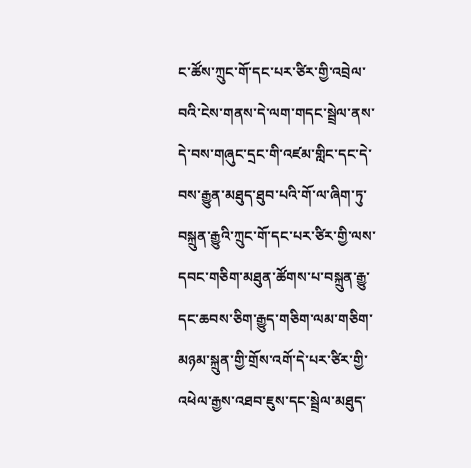ང་ཚོས་ཀྲུང་གོ་དང་པར་ཙིར་གྱི་འབྲེལ་བའི་ངེས་གནས་དེ་ལག་གདང་སྦྲེལ་ནས་དེ་བས་གཞུང་དྲང་གི་འཛམ་གླིང་དང་དེ་བས་རྒྱུན་མཐུད་ཐུབ་པའི་གོ་ལ་ཞིག་ཏུ་བསྐྲུན་རྒྱུའི་ཀྲུང་གོ་དང་པར་ཙིར་གྱི་ལས་དབང་གཅིག་མཐུན་ཚོགས་པ་བསྐྲུན་རྒྱུ་དང་ཆབས་ཅིག་རྒྱུད་གཅིག་ལམ་གཅིག་མཉམ་སྐྲུན་གྱི་གྲོས་འགོ་དེ་པར་ཙིར་གྱི་འཕེལ་རྒྱས་འཐབ་ཇུས་དང་སྦྲེལ་མཐུད་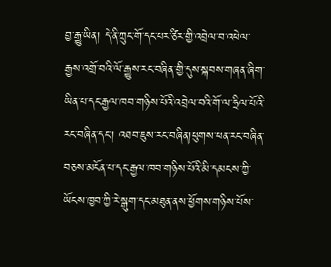བྱ་རྒྱུ་ཡིན། དེ་ནི་ཀྲུང་གོ་དང་པར་ཙིར་གྱི་འབྲེལ་བ་འཕེལ་རྒྱས་འགྲོ་བའི་ལོ་རྒྱུས་རང་བཞིན་གྱི་དུས་སྐབས་གཞན་ཞིག་ཡིན་པ་དང་རྒྱལ་ཁབ་གཉིས་པོའི་འབྲེལ་བའི་གོ་ལ་ཧྲིལ་པོའི་རང་བཞིན་དང་། འཐབ་ཇུས་རང་བཞིན།ཕུགས་ཕན་རང་བཞིན་བཅས་མངོན་པ་དང་རྒྱལ་ཁབ་གཉིས་པོའི་མི་དམངས་ཀྱི་ཡོངས་ཁྱབ་ཀྱི་རེ་སྒུག་དང་མཐུན་ནས་ཕྱོགས་གཉིས་པོས་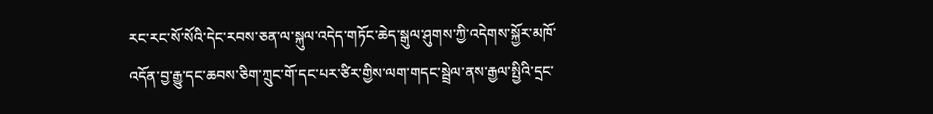རང་རང་སོ་སོའི་དེང་རབས་ཅན་ལ་སྐུལ་འདེད་གཏོང་ཆེད་སྒུལ་ཤུགས་ཀྱི་འདེགས་སྐྱོར་མཁོ་འདོན་བྱ་རྒྱུ་དང་ཆབས་ཅིག་ཀྲུང་གོ་དང་པར་ཙིར་གྱིས་ལག་གདང་སྦྲེལ་ནས་རྒྱལ་སྤྱིའི་དྲང་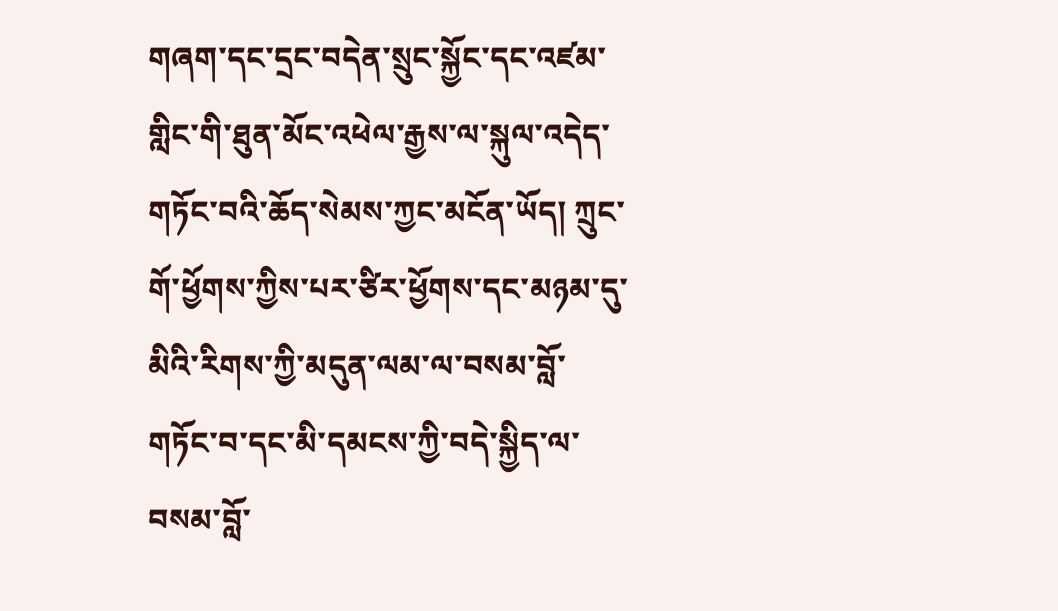གཞག་དང་དྲང་བདེན་སྲུང་སྐྱོང་དང་འཛམ་གླིང་གི་ཐུན་མོང་འཕེལ་རྒྱས་ལ་སྐུལ་འདེད་གཏོང་བའི་ཆོད་སེམས་ཀྱང་མངོན་ཡོད། ཀྲུང་གོ་ཕྱོགས་ཀྱིས་པར་ཙིར་ཕྱོགས་དང་མཉམ་དུ་མིའི་རིགས་ཀྱི་མདུན་ལམ་ལ་བསམ་བློ་གཏོང་བ་དང་མི་དམངས་ཀྱི་བདེ་སྐྱིད་ལ་བསམ་བློ་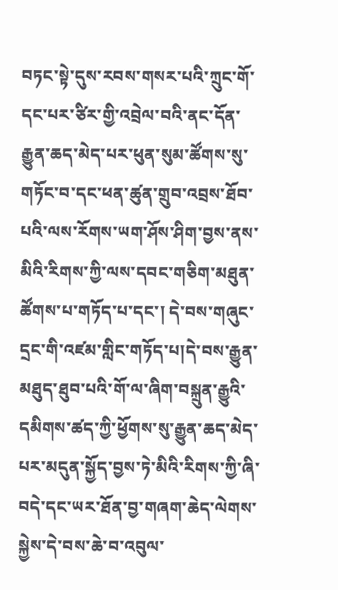བཏང་སྟེ་དུས་རབས་གསར་པའི་ཀྲུང་གོ་དང་པར་ཙིར་གྱི་འབྲེལ་བའི་ནང་དོན་རྒྱུན་ཆད་མེད་པར་ཕུན་སུམ་ཚོགས་སུ་གཏོང་བ་དང་ཕན་ཚུན་གྲུབ་འབྲས་ཐོབ་པའི་ལས་རོགས་ཡག་ཤོས་ཤིག་བྱས་ནས་མིའི་རིགས་ཀྱི་ལས་དབང་གཅིག་མཐུན་ཚོགས་པ་གཏོད་པ་དང་། དེ་བས་གཞུང་དྲང་གི་འཛམ་གླིང་གཏོད་པ།དེ་བས་རྒྱུན་མཐུད་ཐུབ་པའི་གོ་ལ་ཞིག་བསྐྲུན་རྒྱུའི་དམིགས་ཚད་ཀྱི་ཕྱོགས་སུ་རྒྱུན་ཆད་མེད་པར་མདུན་སྐྱོད་བྱས་ཏེ་མིའི་རིགས་ཀྱི་ཞི་བདེ་དང་ཡར་ཐོན་བྱ་གཞག་ཆེད་ལེགས་སྐྱེས་དེ་བས་ཆེ་བ་འབུལ་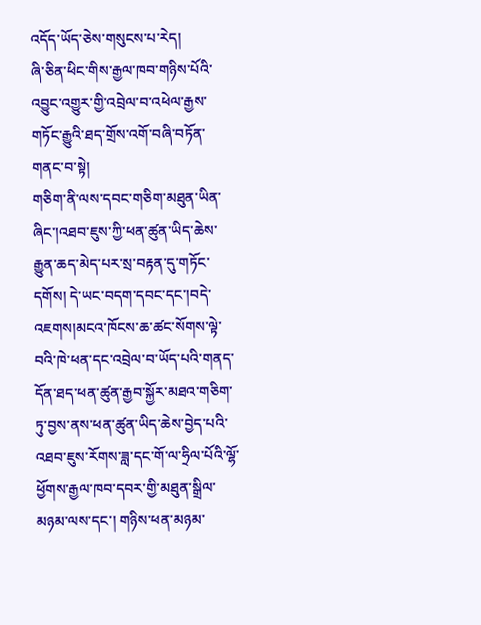འདོད་ཡོད་ཅེས་གསུངས་པ་རེད།
ཞི་ཅིན་ཕིང་གིས་རྒྱལ་ཁབ་གཉིས་པོའི་འབྱུང་འགྱུར་གྱི་འབྲེལ་བ་འཕེལ་རྒྱས་གཏོང་རྒྱུའི་ཐད་གྲོས་འགོ་བཞི་བཏོན་གནང་བ་སྟེ།
གཅིག་ནི་ལས་དབང་གཅིག་མཐུན་ཡིན་ཞིང་།འཐབ་ཇུས་ཀྱི་ཕན་ཚུན་ཡིད་ཆེས་རྒྱུན་ཆད་མེད་པར་སྲ་བརྟན་དུ་གཏོང་དགོས། དེ་ཡང་བདག་དབང་དང་།བདེ་འཇགས།མངའ་ཁོངས་ཆ་ཚང་སོགས་ལྟེ་བའི་ཁེ་ཕན་དང་འབྲེལ་བ་ཡོད་པའི་གནད་དོན་ཐད་ཕན་ཚུན་རྒྱབ་སྐྱོར་མཐའ་གཅིག་ཏུ་བྱས་ནས་ཕན་ཚུན་ཡིད་ཆེས་བྱེད་པའི་འཐབ་ཇུས་རོགས་ཟླ་དང་གོ་ལ་ཧྲིལ་པོའི་ལྷོ་ཕྱོགས་རྒྱལ་ཁབ་དབར་གྱི་མཐུན་སྒྲིལ་མཉམ་ལས་དང་། གཉིས་ཕན་མཉམ་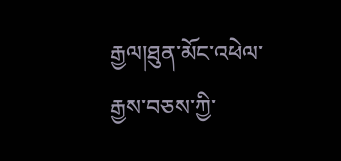རྒྱལ།ཐུན་མོང་འཕེལ་རྒྱས་བཅས་ཀྱི་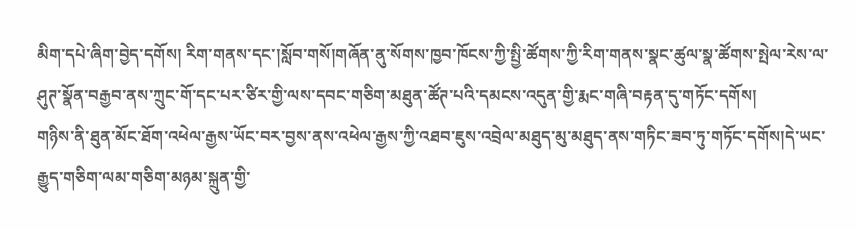མིག་དཔེ་ཞིག་བྱེད་དགོས། རིག་གནས་དང་།སློབ་གསོ།གཞོན་ནུ་སོགས་ཁྱབ་ཁོངས་ཀྱི་སྤྱི་ཚོགས་ཀྱི་རིག་གནས་སྣང་ཚུལ་སྣ་ཚོགས་སྤེལ་རེས་ལ་ཤུཊ་སྣོན་བརྒྱབ་ནས་ཀྲུང་གོ་དང་པར་ཙིར་གྱི་ལས་དབང་གཅིག་མཐུན་ཚོཊ་པའི་དམངས་འདུན་གྱི་རྨང་གཞི་བརྟན་དུ་གཏོང་དགོས།
གཉིས་ནི་ཐུན་མོང་ཐོག་འཕེལ་རྒྱས་ཡོང་བར་བྱས་ནས་འཕེལ་རྒྱས་ཀྱི་འཐབ་ཇུས་འབྲེལ་མཐུད་མུ་མཐུད་ནས་གཏིང་ཟབ་ཏུ་གཏོང་དགོས།དེ་ཡང་རྒྱུད་གཅིག་ལམ་གཅིག་མཉམ་སྐྲུན་གྱི་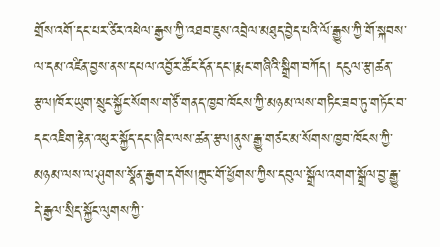གྲོས་འགོ་དང་པར་ཙིར་འཕེལ་རྒྱས་ཀྱི་འཐབ་ཇུས་འབྲེལ་མཐུད་བྱེད་པའི་ལོ་རྒྱུས་ཀྱི་གོ་སྐབས་ལ་དམ་འཛིན་བྱས་ནས་དཔལ་འབྱོར་ཚོང་དོན་དང་།རྨང་གཞིའི་སྒྲིག་བཀོད། དངུལ་རྩ།ཚན་རྩལ།ཁོར་ཡུག་སྲུང་སྐྱོང་སོགས་གཙོ་གནད་ཁྱབ་ཁོངས་ཀྱི་མཉམ་ལས་གཏིང་ཟབ་ཏུ་གཏོང་བ་དང་འཇིག་རྟེན་འཕུར་སྐྱོད་དང་།ཞིང་ལས་ཚན་རྩལ།ནུས་རྒྱུ་གཙང་མ་སོགས་ཁྱབ་ཁོངས་ཀྱི་མཉམ་ལས་ལ་ཤུགས་སྣོན་རྒྱག་དགོས།ཀྲུང་གོ་ཕྱོགས་ཀྱིས་དབུལ་སྒྲོལ་འགག་སྒྲོལ་བྱ་རྒྱུ་དེ་རྒྱལ་སྲིད་སྐྱོང་ལུགས་ཀྱི་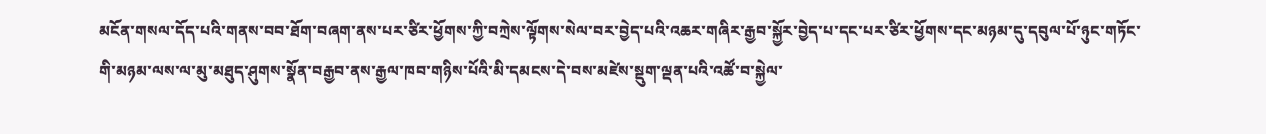མངོན་གསལ་དོད་པའི་གནས་བབ་ཐོག་བཞག་ནས་པར་ཙིར་ཕྱོགས་ཀྱི་བཀྲེས་ལྟོགས་སེལ་བར་བྱེད་པའི་འཆར་གཞིར་རྒྱབ་སྐྱོར་བྱེད་པ་དང་པར་ཙིར་ཕྱོགས་དང་མཉམ་དུ་དབུལ་པོ་ཉུང་གཏོང་གི་མཉམ་ལས་ལ་མུ་མཐུད་ཤུགས་སྣོན་བརྒྱབ་ནས་རྒྱལ་ཁབ་གཉིས་པོའི་མི་དམངས་དེ་བས་མཛེས་སྡུག་ལྡན་པའི་འཚོ་བ་སྐྱེལ་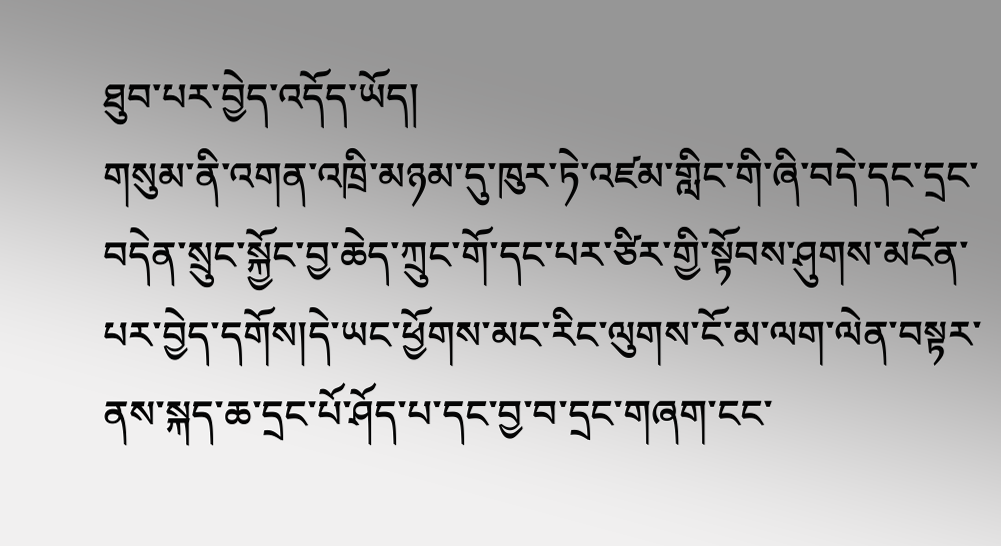ཐུབ་པར་བྱེད་འདོད་ཡོད།
གསུམ་ནི་འགན་འཁྲི་མཉམ་དུ་ཁུར་ཏེ་འཛམ་གླིང་གི་ཞི་བདེ་དང་དྲང་བདེན་སྲུང་སྐྱོང་བྱ་ཆེད་ཀྲུང་གོ་དང་པར་ཙིར་གྱི་སྟོབས་ཤུགས་མངོན་པར་བྱེད་དགོས།དེ་ཡང་ཕྱོགས་མང་རིང་ལུགས་ངོ་མ་ལག་ལེན་བསྟར་ནས་སྐད་ཆ་དྲང་པོ་ཤོད་པ་དང་བྱ་བ་དྲང་གཞག་ངང་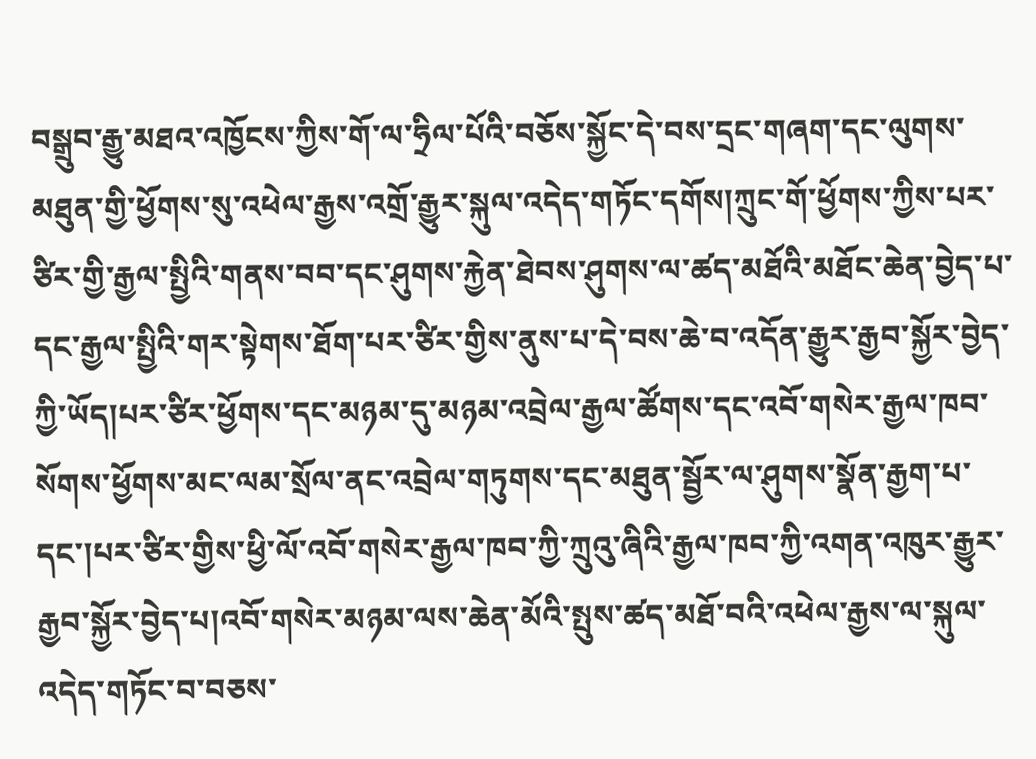བསྒྲུབ་རྒྱུ་མཐའ་འཁྱོངས་ཀྱིས་གོ་ལ་ཧྲིལ་པོའི་བཅོས་སྐྱོང་དེ་བས་དྲང་གཞག་དང་ལུགས་མཐུན་གྱི་ཕྱོགས་སུ་འཕེལ་རྒྱས་འགྲོ་རྒྱུར་སྐུལ་འདེད་གཏོང་དགོས།ཀྲུང་གོ་ཕྱོགས་ཀྱིས་པར་ཙིར་གྱི་རྒྱལ་སྤྱིའི་གནས་བབ་དང་ཤུགས་རྐྱེན་ཐེབས་ཤུགས་ལ་ཚད་མཐོའི་མཐོང་ཆེན་བྱེད་པ་དང་རྒྱལ་སྤྱིའི་གར་སྟེགས་ཐོག་པར་ཙིར་གྱིས་ནུས་པ་དེ་བས་ཆེ་བ་འདོན་རྒྱུར་རྒྱབ་སྐྱོར་བྱེད་ཀྱི་ཡོད།པར་ཙིར་ཕྱོགས་དང་མཉམ་དུ་མཉམ་འབྲེལ་རྒྱལ་ཚོགས་དང་འབོ་གསེར་རྒྱལ་ཁབ་སོགས་ཕྱོགས་མང་ལམ་སྲོལ་ནང་འབྲེལ་གཏུགས་དང་མཐུན་སྦྱོར་ལ་ཤུགས་སྣོན་རྒྱག་པ་དང་།པར་ཙིར་གྱིས་ཕྱི་ལོ་འབོ་གསེར་རྒྱལ་ཁབ་ཀྱི་ཀྲུའུ་ཞིའི་རྒྱལ་ཁབ་ཀྱི་འགན་འཁུར་རྒྱུར་རྒྱབ་སྐྱོར་བྱེད་པ།འབོ་གསེར་མཉམ་ལས་ཆེན་མོའི་སྤུས་ཚད་མཐོ་བའི་འཕེལ་རྒྱས་ལ་སྐུལ་འདེད་གཏོང་བ་བཅས་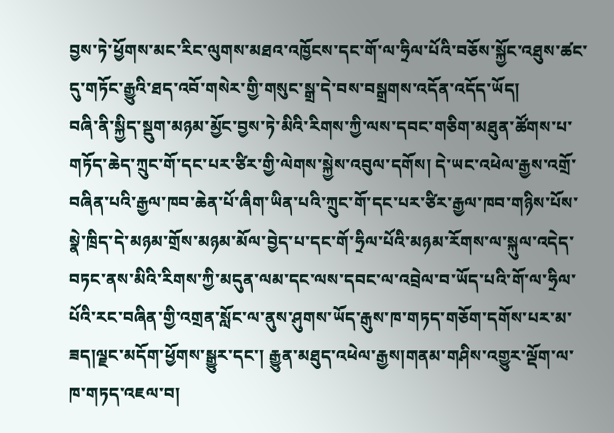བྱས་ཏེ་ཕྱོགས་མང་རིང་ལུགས་མཐའ་འཁྱོངས་དང་གོ་ལ་ཧྲིལ་པོའི་བཅོས་སྐྱོང་འཐུས་ཚང་དུ་གཏོང་རྒྱུའི་ཐད་འབོ་གསེར་གྱི་གསུང་སྒྲ་དེ་བས་བསྒྲགས་འདོན་འདོད་ཡོད།
བཞི་ནི་སྐྱིད་སྡུག་མཉམ་མྱོང་བྱས་ཏེ་མིའི་རིགས་ཀྱི་ལས་དབང་གཅིག་མཐུན་ཚོགས་པ་གཏོད་ཆེད་ཀྲུང་གོ་དང་པར་ཙིར་གྱི་ལེགས་སྐྱེས་འབུལ་དགོས། དེ་ཡང་འཕེལ་རྒྱས་འགྲོ་བཞིན་པའི་རྒྱལ་ཁབ་ཆེན་པོ་ཞིག་ཡིན་པའི་ཀྲུང་གོ་དང་པར་ཙིར་རྒྱལ་ཁབ་གཉིས་པོས་སྣེ་ཁྲིད་དེ་མཉམ་གྲོས་མཉམ་མོལ་བྱེད་པ་དང་གོ་ཧྲིལ་པོའི་མཉམ་རོགས་ལ་སྐུལ་འདེད་བཏང་ནས་མིའི་རིགས་ཀྱི་མདུན་ལམ་དང་ལས་དབང་ལ་འབྲེལ་བ་ཡོད་པའི་གོ་ལ་ཧྲིལ་པོའི་རང་བཞིན་གྱི་འགྲན་སློང་ལ་ནུས་ཤུགས་ཡོད་རྒུས་ཁ་གཏད་གཅོག་དགོས་པར་མ་ཟད།ལྗང་མདོག་ཕྱོགས་སྒྱུར་དང་། རྒྱུན་མཐུད་འཕེལ་རྒྱས།གནམ་གཤིས་འགྱུར་ལྡོག་ལ་ཁ་གཏད་འཇལ་བ།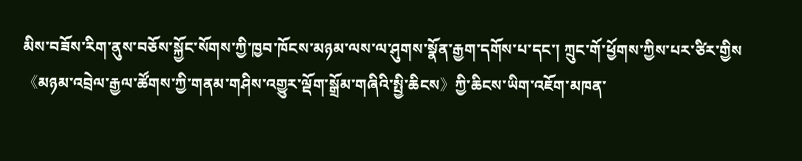མིས་བཟོས་རིག་ནུས་བཅོས་སྐྱོང་སོགས་ཀྱི་ཁྱབ་ཁོངས་མཉམ་ལས་ལ་ཤུགས་སྣོན་རྒྱག་དགོས་པ་དང་། ཀྲུང་གོ་ཕྱོགས་ཀྱིས་པར་ཙིར་གྱིས《མཉམ་འབྲེལ་རྒྱལ་ཚོགས་ཀྱི་གནམ་གཤིས་འགྱུར་ལྡོག་སྒྲོམ་གཞིའི་སྤྱི་ཆིངས》ཀྱི་ཆིངས་ཡིག་འཇོག་མཁན་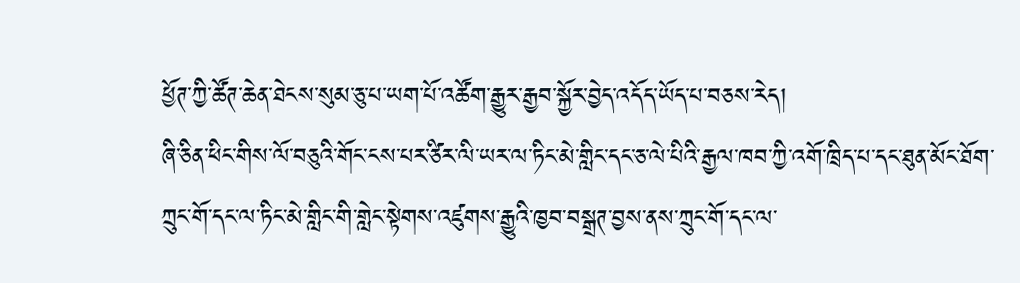ཕྱོཊ་ཀྱི་ཚོཊ་ཆེན་ཐེངས་སུམ་ཅུ་པ་ཡག་པོ་འཚོག་རྒྱུར་རྒྱབ་སྐྱོར་བྱེད་འདོད་ཡོད་པ་བཅས་རེད།
ཞི་ཅིན་ཕིང་གིས་ལོ་བཅུའི་གོང་ངས་པར་ཙིར་ལི་ཡར་ལ་ཏིང་མེ་གླིང་དང་ཅ་ལེ་པིའི་རྒྱལ་ཁབ་ཀྱི་འགོ་ཁྲིད་པ་དང་ཐུན་མོང་ཐོག་ཀྲུང་གོ་དང་ལ་ཏིང་མེ་གླིང་གི་གླེང་སྟེགས་འཛུགས་རྒྱུའི་ཁྱབ་བསྒྲཊ་བྱས་ནས་ཀྲུང་གོ་དང་ལ་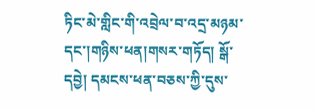ཏིང་མེ་གླིང་གི་འབྲེལ་བ་འདྲ་མཉམ་དང་།གཉིས་ཕན།གསར་གཏོད། སྒོ་དབྱེ། དམངས་ཕན་བཅས་ཀྱི་དུས་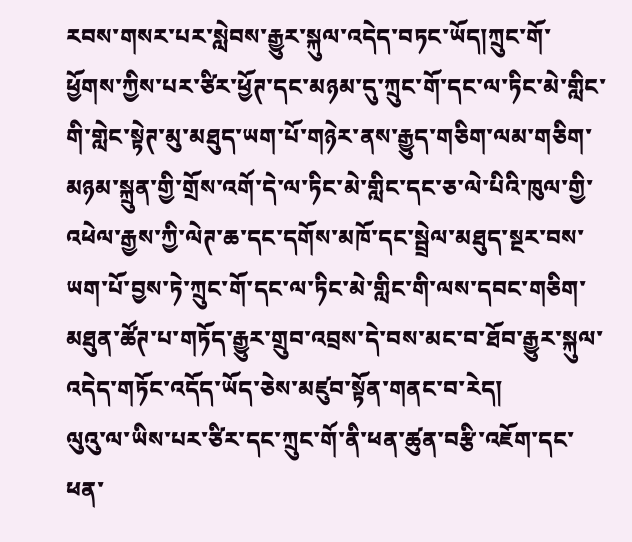རབས་གསར་པར་སླེབས་རྒྱུར་སྐུལ་འདེད་བཏང་ཡོད།ཀྲུང་གོ་ཕྱོགས་ཀྱིས་པར་ཙིར་ཕྱོཊ་དང་མཉམ་དུ་ཀྲུང་གོ་དང་ལ་ཏིང་མེ་གླིང་གི་གླེང་སྟེཊ་མུ་མཐུད་ཡག་པོ་གཉེར་ནས་རྒྱུད་གཅིག་ལམ་གཅིག་མཉམ་སྐྲུན་གྱི་གྲོས་འགོ་དེ་ལ་ཏིང་མེ་གླིང་དང་ཅ་ལེ་པིའི་ཁུལ་གྱི་འཕེལ་རྒྱས་ཀྱི་ལེཊ་ཆ་དང་དགོས་མཁོ་དང་སྦྲེལ་མཐུད་སྔར་བས་ཡག་པོ་བྱས་ཏེ་ཀྲུང་གོ་དང་ལ་ཏིང་མེ་གླིང་གི་ལས་དབང་གཅིག་མཐུན་ཚོཊ་པ་གཏོད་རྒྱུར་གྲུབ་འབྲས་དེ་བས་མང་བ་ཐོབ་རྒྱུར་སྐུལ་འདེད་གཏོང་འདོད་ཡོད་ཅེས་མཛུབ་སྟོན་གནང་བ་རེད།
ལུའུ་ལ་ཡིས་པར་ཙིར་དང་ཀྲུང་གོ་ནི་ཕན་ཚུན་བརྩི་འཇོག་དང་ཕན་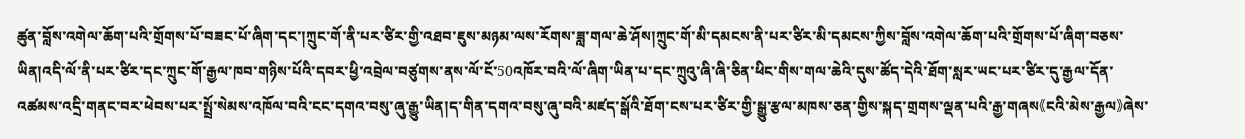ཚུན་བློས་འགེལ་ཆོག་པའི་གྲོགས་པོ་བཟང་པོ་ཞིག་དང་།ཀྲུང་གོ་ནི་པར་ཙིར་གྱི་འཐབ་ཇུས་མཉམ་ལས་རོགས་ཟླ་གལ་ཆེ་ཤོས།ཀྲུང་གོ་མི་དམངས་ནི་པར་ཙིར་མི་དམངས་ཀྱིས་བློས་འགེལ་ཆོག་པའི་གྲོགས་པོ་ཞིག་བཅས་ཡིན།འདི་ལོ་ནི་པར་ཙིར་དང་ཀྲུང་གོ་རྒྱལ་ཁབ་གཉིས་པོའི་དབར་ཕྱི་འབྲེལ་བཙུགས་ནས་ལོ་ངོ་50འཁོར་བའི་ལོ་ཞིག་ཡིན་པ་དང་ཀྲུའུ་ཞི་ཞི་ཅིན་ཕིང་གིས་གལ་ཆེའི་དུས་ཚོད་དེའི་ཐོག་སླར་ཡང་པར་ཙིར་དུ་རྒྱལ་དོན་འཚམས་འདྲི་གནང་བར་ཕེབས་པར་སྤྲོ་སེམས་འཁོལ་བའི་ངང་དགའ་བསུ་ཞུ་རྒྱུ་ཡིན།ད་གིན་དགའ་བསུ་ཞུ་བའི་མཛད་སྒོའི་ཐོག་ངས་པར་ཙིར་གྱི་སྒྱུ་རྩལ་མཁས་ཅན་གྱིས་སྐད་གྲགས་ལྡན་པའི་རྒྱ་གཞས《ངའི་མེས་རྒྱལ》ཞེས་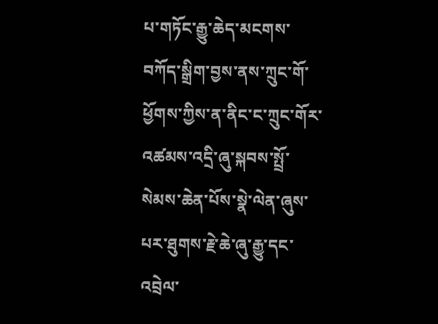པ་གཏོང་རྒྱུ་ཆེད་མངགས་བཀོད་སྒྲིག་བྱས་ནས་ཀྲུང་གོ་ཕྱོགས་ཀྱིས་ན་ནིང་ང་ཀྲུང་གོར་འཚམས་འདྲི་ཞུ་སྐབས་སྤྲོ་སེམས་ཆེན་པོས་སྣེ་ལེན་ཞུས་པར་ཐུགས་རྗེ་ཆེ་ཞུ་རྒྱུ་དང་འབྲེལ་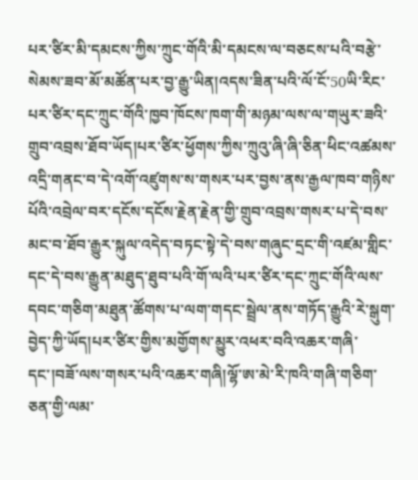པར་ཙིར་མི་དམངས་ཀྱིས་ཀྲུང་གོའི་མི་དམངས་ལ་བཅངས་པའི་བརྩེ་སེམས་ཟབ་མོ་མཚོན་པར་བྱ་རྒྱུ་ཡིན།འདས་ཟིན་པའི་ལོ་ངོ་50ཡི་རིང་པར་ཙིར་དང་ཀྲུང་གོའི་ཁྱབ་ཁོངས་ཁག་གི་མཉམ་ལས་ལ་གཡུར་ཟའི་གྲུབ་འབྲས་ཐོབ་ཡོད།པར་ཙིར་ཕྱོགས་ཀྱིས་ཀྲུའུ་ཞི་ཞི་ཅིན་ཕིང་འཚམས་འདྲི་གནང་བ་དེ་འགོ་འཛུགས་ས་གསར་པར་བྱས་ནས་རྒྱལ་ཁབ་གཉིས་པོའི་འབྲེལ་བར་དངོས་དངོས་རྗེན་རྗེན་གྱི་གྲུབ་འབྲས་གསར་པ་དེ་བས་མང་བ་ཐོབ་རྒྱུར་སྐུལ་འདེད་བཏང་སྟེ་དེ་བས་གཞུང་དྲང་གི་འཛམ་གླིང་དང་དེ་བས་རྒྱུན་མཐུད་ཐུབ་པའི་གོ་ལའི་པར་ཙིར་དང་ཀྲུང་གོའི་ལས་དབང་གཅིག་མཐུན་ཚོགས་པ་ལག་གདང་སྦྲེལ་ནས་གཏོད་རྒྱུའི་རེ་སྒུག་བྱེད་ཀྱི་ཡོད།པར་ཙིར་གྱིས་མགྱོགས་མྱུར་འཕར་བའི་འཆར་གཞི་དང་།བཟོ་ལས་གསར་པའི་འཆར་གཞི།ལྷོ་ཨ་མེ་རི་ཁའི་གཞི་གཅིག་ཅན་གྱི་ལམ་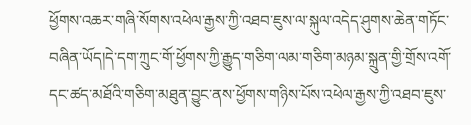ཕྱོགས་འཆར་གཞི་སོགས་འཕེལ་རྒྱས་ཀྱི་འཐབ་ཇུས་ལ་སྐུལ་འདེད་ཤུགས་ཆེན་གཏོང་བཞིན་ཡོད།དེ་དག་ཀྲུང་གོ་ཕྱོགས་ཀྱི་རྒྱུད་གཅིག་ལམ་གཅིག་མཉམ་སྐྲུན་གྱི་གྲོས་འགོ་དང་ཚད་མཐོའི་གཅིག་མཐུན་བྱུང་ནས་ཕྱོགས་གཉིས་པོས་འཕེལ་རྒྱས་ཀྱི་འཐབ་ཇུས་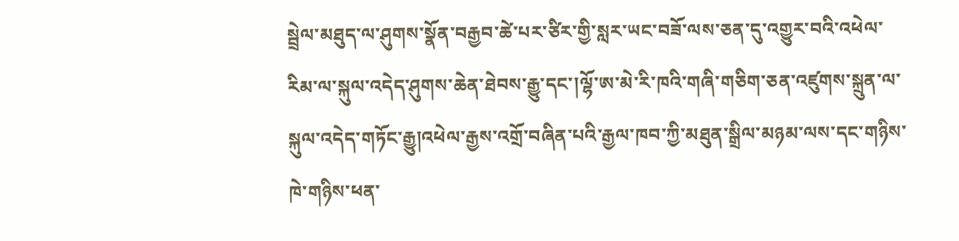སྦྲེལ་མཐུད་ལ་ཤུགས་སྣོན་བརྒྱབ་ཚེ་པར་ཙིར་གྱི་སླར་ཡང་བཟོ་ལས་ཅན་དུ་འགྱུར་བའི་འཕེལ་རིམ་ལ་སྐུལ་འདེད་ཤུགས་ཆེན་ཐེབས་རྒྱུ་དང་།ལྷོ་ཨ་མེ་རི་ཁའི་གཞི་གཅིག་ཅན་འཛུགས་སྐྲུན་ལ་སྐུལ་འདེད་གཏོང་རྒྱུ།འཕེལ་རྒྱས་འགྲོ་བཞིན་པའི་རྒྱལ་ཁབ་ཀྱི་མཐུན་སྒྲིལ་མཉམ་ལས་དང་གཉིས་ཁེ་གཉིས་ཕན་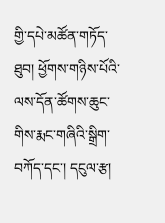གྱི་དཔེ་མཚོན་གཏོད་ཐུབ། ཕྱོགས་གཉིས་པོའི་ལས་དོན་ཚོགས་ཆུང་གིས་རྨང་གཞིའི་སྒྲིག་བཀོད་དང་། དངུལ་རྩ།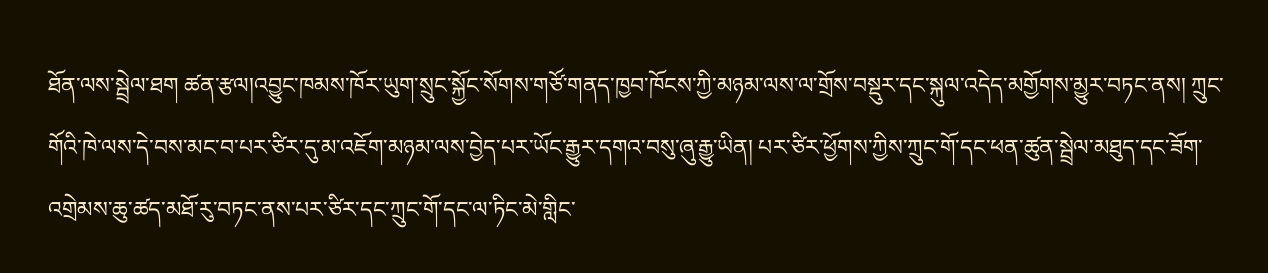ཐོན་ལས་སྦྲེལ་ཐག ཚན་རྩལ།འབྱུང་ཁམས་ཁོར་ཡུག་སྲུང་སྐྱོང་སོགས་གཙོ་གནད་ཁྱབ་ཁོངས་ཀྱི་མཉམ་ལས་ལ་གྲོས་བསྡུར་དང་སྐུལ་འདེད་མགྱོགས་མྱུར་བཏང་ནས། ཀྲུང་གོའི་ཁེ་ལས་དེ་བས་མང་བ་པར་ཙིར་དུ་མ་འཇོག་མཉམ་ལས་བྱེད་པར་ཡོང་རྒྱུར་དགའ་བསུ་ཞུ་རྒྱུ་ཡིན། པར་ཙིར་ཕྱོགས་ཀྱིས་ཀྲུང་གོ་དང་ཕན་ཚུན་སྦྲེལ་མཐུད་དང་ཟོག་འགྲེམས་ཆུ་ཚད་མཐོ་རུ་བཏང་ནས་པར་ཙིར་དང་ཀྲུང་གོ་དང་ལ་ཏིང་མེ་གླིང་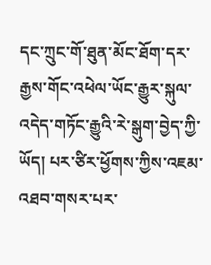དང་ཀྲུང་གོ་ཐུན་མོང་ཐོག་དར་རྒྱས་གོང་འཕེལ་ཡོང་རྒྱུར་སྐུལ་འདེད་གཏོང་རྒྱུའི་རེ་སྒུག་བྱེད་ཀྱི་ཡོད། པར་ཙིར་ཕྱོགས་ཀྱིས་འཇམ་འཐབ་གསར་པར་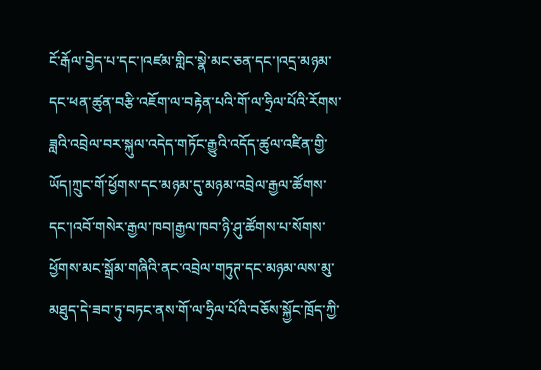ངོ་རྒོལ་བྱེད་པ་དང་།འཛམ་གླིང་སྣེ་མང་ཅན་དང་།འདྲ་མཉམ་དང་ཕན་ཚུན་བརྩི་འཇོག་ལ་བརྟེན་པའི་གོ་ལ་ཧྲིལ་པོའི་རོགས་ཟླའི་འབྲེལ་བར་སྐུལ་འདེད་གཏོང་རྒྱུའི་འདོད་ཚུལ་འཛིན་གྱི་ཡོད།ཀྲུང་གོ་ཕྱོགས་དང་མཉམ་དུ་མཉམ་འབྲེལ་རྒྱལ་ཚོགས་དང་།འབོ་གསེར་རྒྱལ་ཁབ།རྒྱལ་ཁབ་ཉི་ཤུ་ཚོགས་པ་སོགས་ཕྱོགས་མང་སྒྲོམ་གཞིའི་ནང་འབྲེལ་གཏུཊ་དང་མཉམ་ལས་མུ་མཐུད་དེ་ཟབ་ཏུ་བཏང་ནས་གོ་ལ་ཧྲིལ་པོའི་བཅོས་སྐྱོང་ཁྲོད་ཀྱི་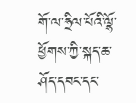གོ་ལ་ཧྲིལ་པོའི་ལྷོ་ཕྱོགས་ཀྱི་སྐད་ཆ་ཤོད་དབང་དང་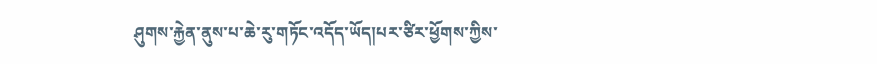ཤུགས་རྐྱེན་ནུས་པ་ཆེ་རུ་གཏོང་འདོད་ཡོད།པར་ཙིར་ཕྱོགས་ཀྱིས་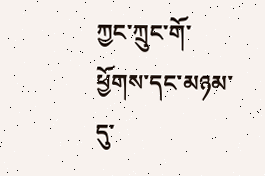ཀྱང་ཀྲུང་གོ་ཕྱོགས་དང་མཉམ་དུ་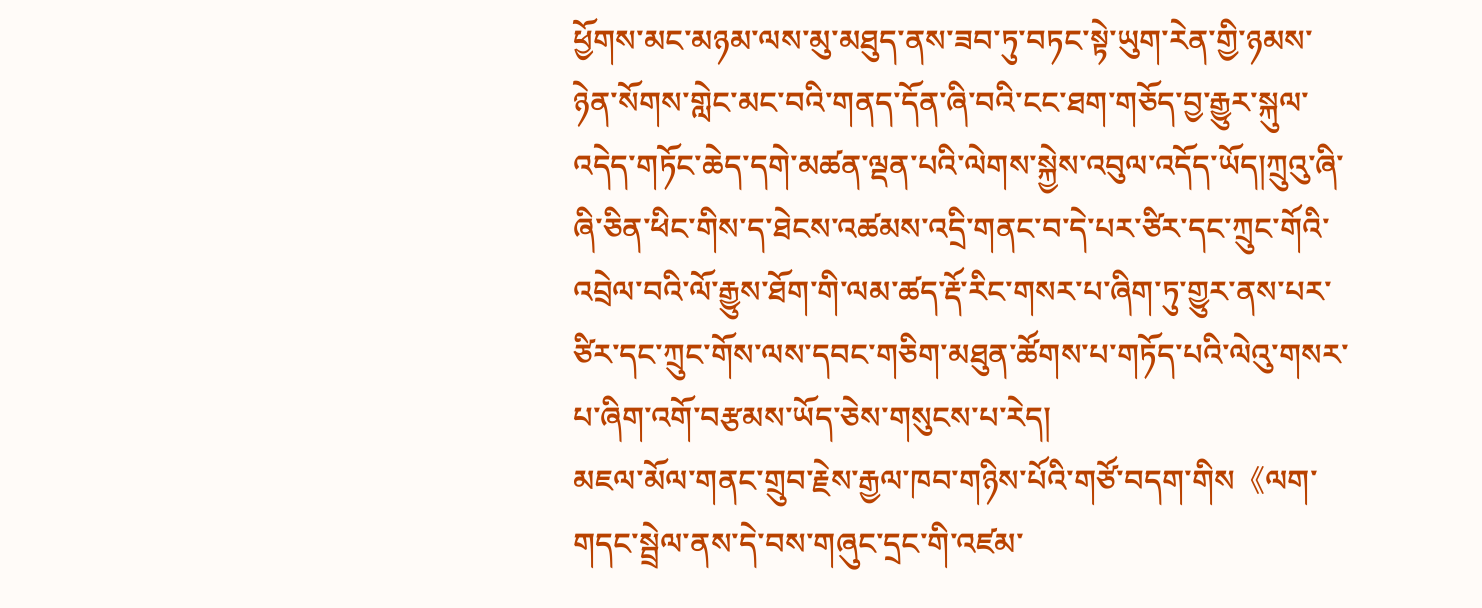ཕྱོགས་མང་མཉམ་ལས་མུ་མཐུད་ནས་ཟབ་ཏུ་བཏང་སྟེ་ཡུག་རེན་གྱི་ཉམས་ཉེན་སོགས་གླེང་མང་བའི་གནད་དོན་ཞི་བའི་ངང་ཐག་གཅོད་བྱ་རྒྱུར་སྐུལ་འདེད་གཏོང་ཆེད་དགེ་མཚན་ལྡན་པའི་ལེགས་སྐྱེས་འབུལ་འདོད་ཡོད།ཀྲུའུ་ཞི་ཞི་ཅིན་ཕིང་གིས་ད་ཐེངས་འཚམས་འདྲི་གནང་བ་དེ་པར་ཙིར་དང་ཀྲུང་གོའི་འབྲེལ་བའི་ལོ་རྒྱུས་ཐོག་གི་ལམ་ཚད་རྡོ་རིང་གསར་པ་ཞིག་ཏུ་གྱུར་ནས་པར་ཙིར་དང་ཀྲུང་གོས་ལས་དབང་གཅིག་མཐུན་ཚོགས་པ་གཏོད་པའི་ལེའུ་གསར་པ་ཞིག་འགོ་བརྩམས་ཡོད་ཅེས་གསུངས་པ་རེད།
མཇལ་མོལ་གནང་གྲུབ་རྗེས་རྒྱལ་ཁབ་གཉིས་པོའི་གཙོ་བདག་གིས《ལག་གདང་སྦྲེལ་ནས་དེ་བས་གཞུང་དྲང་གི་འཛམ་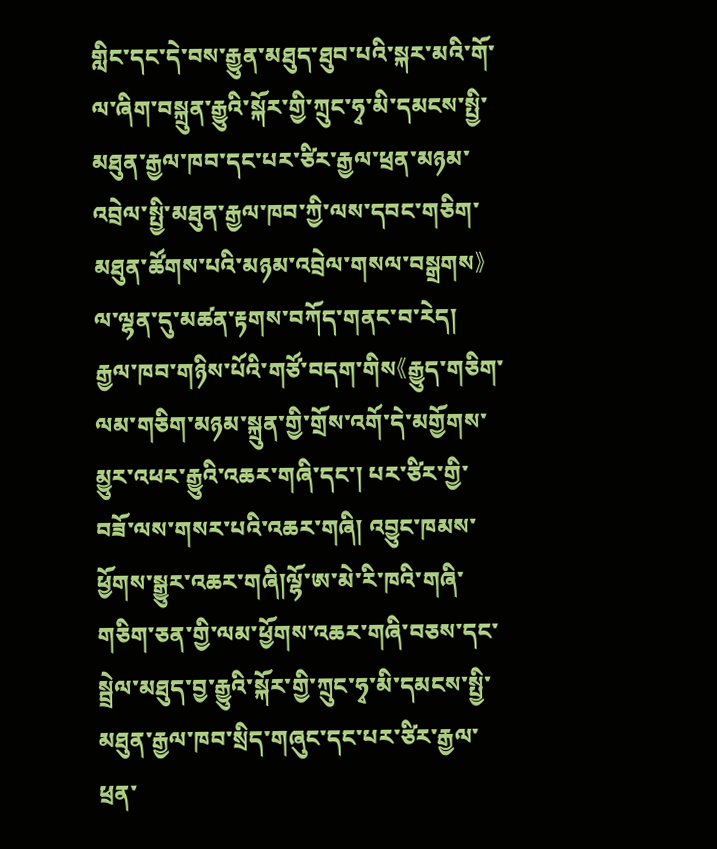གླིང་དང་དེ་བས་རྒྱུན་མཐུད་ཐུབ་པའི་སྐར་མའི་གོ་ལ་ཞིག་བསྐྲུན་རྒྱུའི་སྐོར་གྱི་ཀྲུང་ཧྭ་མི་དམངས་སྤྱི་མཐུན་རྒྱལ་ཁབ་དང་པར་ཙིར་རྒྱལ་ཕྲན་མཉམ་འབྲེལ་སྤྱི་མཐུན་རྒྱལ་ཁབ་ཀྱི་ལས་དབང་གཅིག་མཐུན་ཚོགས་པའི་མཉམ་འབྲེལ་གསལ་བསྒྲགས》ལ་ལྷན་དུ་མཚན་རྟགས་བཀོད་གནང་བ་རེད།
རྒྱལ་ཁབ་གཉིས་པོའི་གཙོ་བདག་གིས《རྒྱུད་གཅིག་ལམ་གཅིག་མཉམ་སྐྲུན་གྱི་གྲོས་འགོ་དེ་མགྱོགས་མྱུར་འཕར་རྒྱུའི་འཆར་གཞི་དང་། པར་ཙིར་གྱི་བཟོ་ལས་གསར་པའི་འཆར་གཞི། འབྱུང་ཁམས་ཕྱོགས་སྒྱུར་འཆར་གཞི།ལྷོ་ཨ་མེ་རི་ཁའི་གཞི་གཅིག་ཅན་གྱི་ལམ་ཕྱོགས་འཆར་གཞི་བཅས་དང་སྦྲེལ་མཐུད་བྱ་རྒྱུའི་སྐོར་གྱི་ཀྲུང་ཧྭ་མི་དམངས་སྤྱི་མཐུན་རྒྱལ་ཁབ་སྲིད་གཞུང་དང་པར་ཙིར་རྒྱལ་ཕྲན་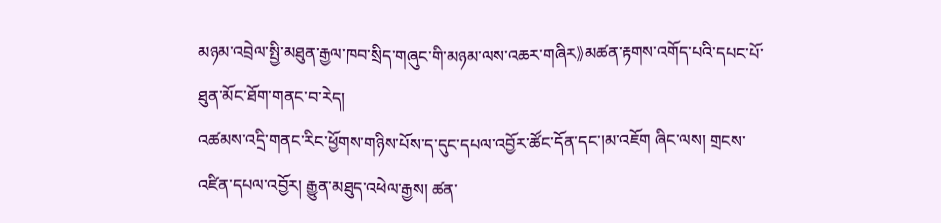མཉམ་འབྲེལ་སྤྱི་མཐུན་རྒྱལ་ཁབ་སྲིད་གཞུང་གི་མཉམ་ལས་འཆར་གཞིར》མཚན་རྟགས་འགོད་པའི་དཔང་པོ་ཐུན་མོང་ཐོག་གནང་བ་རེད།
འཚམས་འདྲི་གནང་རིང་ཕྱོགས་གཉིས་པོས་ད་དུང་དཔལ་འབྱོར་ཚོང་དོན་དང་།མ་འཇོག ཞིང་ལས། གྲངས་འཛིན་དཔལ་འབྱོར། རྒྱུན་མཐུད་འཕེལ་རྒྱས། ཚན་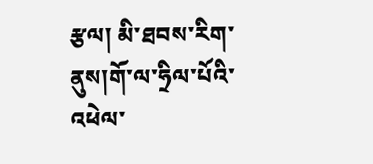རྩལ། མི་ཐབས་རིག་ནུས།གོ་ལ་ཧྲིལ་པོའི་འཕེལ་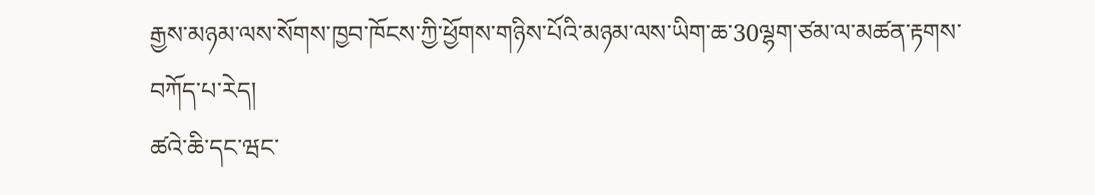རྒྱས་མཉམ་ལས་སོགས་ཁྱབ་ཁོངས་ཀྱི་ཕྱོགས་གཉིས་པོའི་མཉམ་ལས་ཡིག་ཆ་30ལྷག་ཙམ་ལ་མཚན་རྟགས་བཀོད་པ་རེད།
ཚའེ་ཆི་དང་ཝང་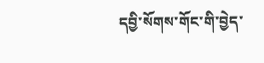དབྱི་སོགས་གོང་གི་བྱེད་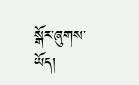སྒོར་ཞུགས་ཡོད།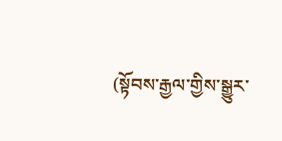(སྟོབས་རྒྱལ་གྱིས་སྒྱུར་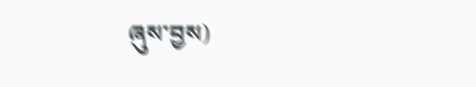ཞུས་བྱས)